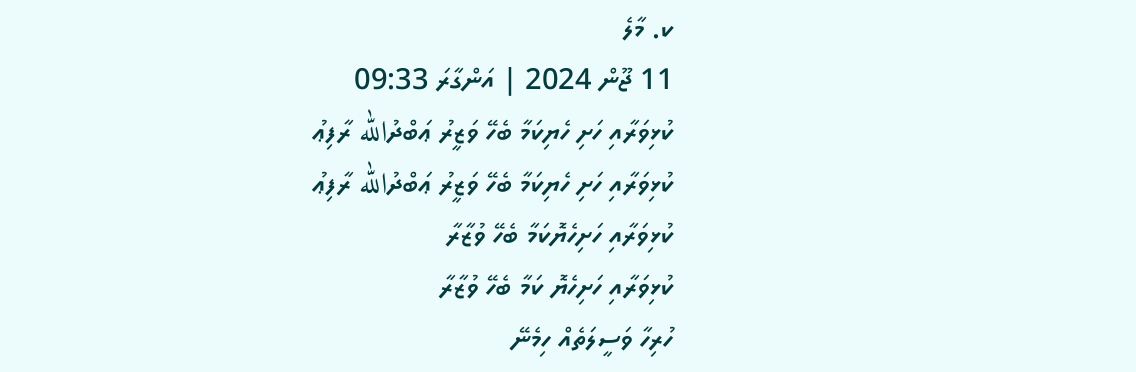ކ. މާލެ
11 ޖޫން 2024 | އަންގާރަ 09:33
ކުޅިވަރާއި ހަށި ހެޔިކަމާ ބެހޭ ވަޒީރު ޢަބްދުالله ރާފިޢު
ކުޅިވަރާއި ހަށި ހެޔިކަމާ ބެހޭ ވަޒީރު ޢަބްދުالله ރާފިޢު
ކުޅިވަރާއި ހަށިހެޔޮކަމާ ބެހޭ ވުޒާރާ
ކުޅިވަރާއި ހަށިހެޔޮ ކަމާ ބެހޭ ވުޒާރާ
ހުރިހާ ވަސީލަތެއް ހިމެނޭ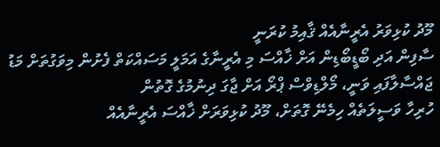މޫދު ކުޅިވަރު އެރީނާއެއް ޤާއިމު ކުރަނީ
ސާފިން އަދި ބޯޑީބޯޑިން އަށް ޚާއްސަ މި އެރީނާގެ އަމަލީ މަސައްކަތް ފެށުން މިވަގުތަށް މަޑު ޖައްސާލާފައި ވަނީ، މޯލްޑިވްސް ޕްރޯ އަށް ޖާގަ ދިނުމުގެ ގޮތުން
ހުރިހާ ވަސީލަތެއް ހިމެނޭ ގޮތަށް، މޫދު ކުޅިވަރަށް ޚާއްސަ އެރީނާއެއް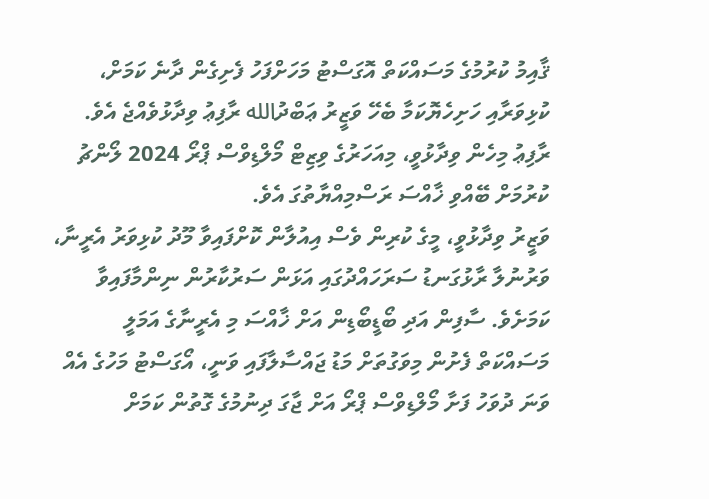ޤާއިމު ކުރުމުގެ މަސައްކަތް އޮގަސްޓު މަހަށްފަހު ފެށިގެން ދާނެ ކަމަށް، ކުޅިވަރާއި ހަށިހެޔޮކަމާ ބެހޭ ވަޒީރު ޢަބްދުالله ރާފިޢު ވިދާޅުވެއްޖެ އެވެ.
ރާފިޢު މިހެން ވިދާޅުވީ، މިއަހަރުގެ ވިޒިޓް މޯލްޑިވްސް ޕްރޯ 2024 ލޯންޗު ކުރުމަށް ބޭއްވި ޚާއްސަ ރަސްމިއްޔާތުގަ އެވެ.
ވަޒީރު ވިދާޅުވީ، މީގެ ކުރިން ވެސް އިއުލާން ކޮށްފައިވާ މޫދު ކުޅިވަރު އެރީނާ، ވަރުނުލާ ރާޅުގަނޑު ސަރަހައްދުގައި އަޅަން ސަރުކާރުން ނިންމާފައިވާ ކަމަށެވެ. ސާފިން އަދި ބޯޑީބޯޑިން އަށް ޚާއްސަ މި އެރީނާގެ އަމަލީ މަސައްކަތް ފެށުން މިވަގުތަށް މަޑު ޖައްސާލާފައި ވަނީ، އޯގަސްޓު މަހުގެ އެއް ވަނަ ދުވަހު ފަށާ މޯލްޑިވްސް ޕްރޯ އަށް ޖާގަ ދިނުމުގެ ގޮތުން ކަމަށް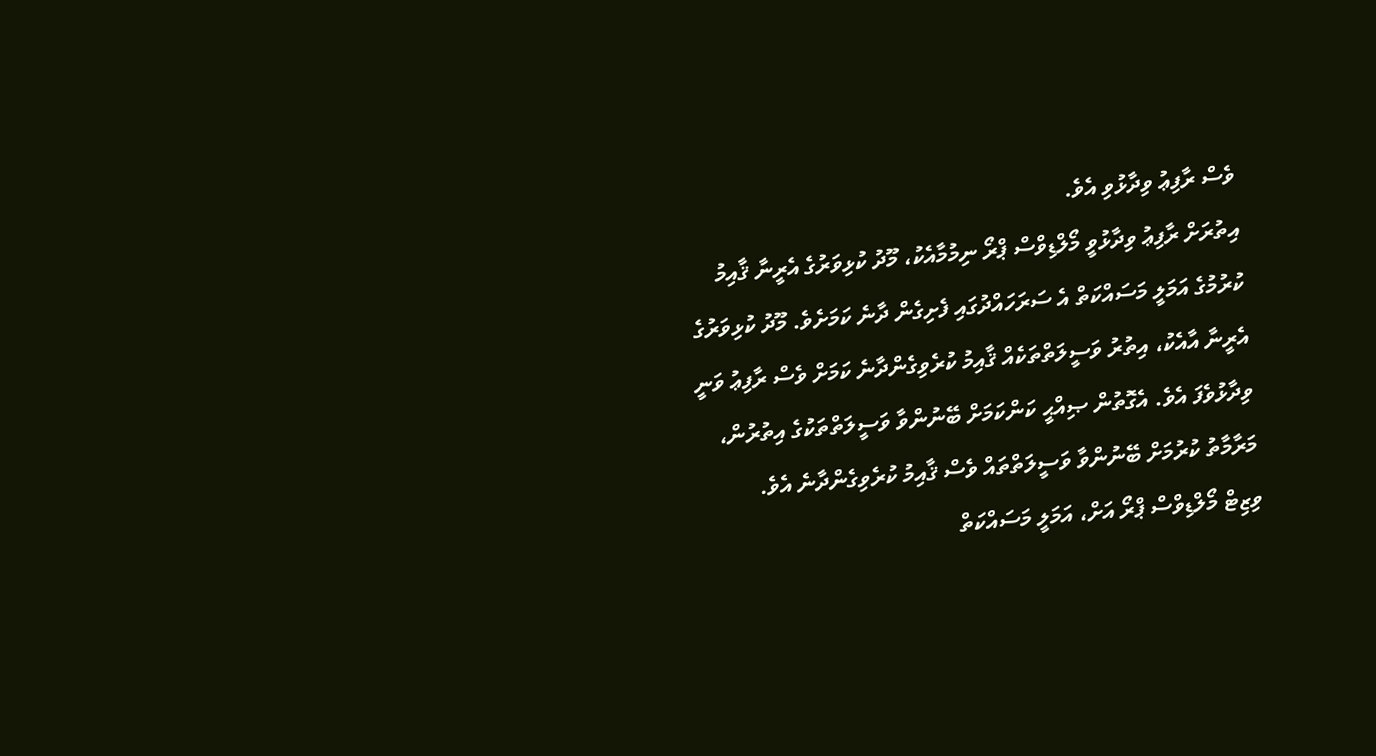ވެސް ރާފިޢު ވިދާޅުވި އެވެ.
އިތުރަށް ރާފިޢު ވިދާޅުވީ މޯލްޑިވްސް ޕްރޯ ނިމުމާއެކު، މޫދު ކުޅިވަރުގެ އެރީނާ ޤާއިމު ކުރުމުގެ އަމަލީ މަސައްކަތް އެ ސަރަހައްދުގައި ފެށިގެން ދާނެ ކަމަށެވެ. މޫދު ކުޅިވަރުގެ އެރީނާ އާއެކު، އިތުރު ވަސީލަތްތަކެއް ޤާއިމު ކުރެވިގެންދާނެ ކަމަށް ވެސް ރާފިޢު ވަނީ ވިދާޅުވެފަ އެވެ. އެގޮތުން ޞިއްޙީ ކަންކަމަށް ބޭނުންވާ ވަސީލަތްތަކުގެ އިތުރުން، މަރާމާތު ކުރުމަށް ބޭނުންވާ ވަސީލަތްތައް ވެސް ޤާއިމު ކުރެވިގެންދާނެ އެވެ.
ވިޒިޓް މޯލްޑިވްސް ޕްރޯ އަށް، އަމަލީ މަސައްކަތް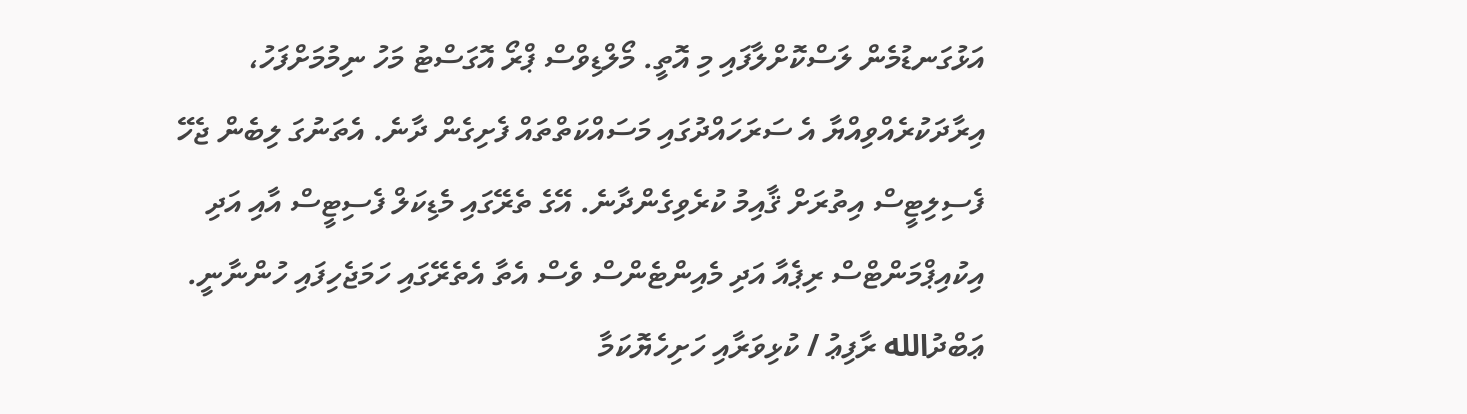އަޅުގަނޑުމެން ލަސްކޮށްލާފައި މި އޮތީ. މޯލްޑިވްސް ޕްރޯ އޮގަސްޓު މަހު ނިމުމަށްފަހު، އިރާދަކުރެއްވިއްޔާ އެ ސަރަހައްދުގައި މަސައްކަތްތައް ފެށިގެން ދާނެ. އެތަނުގަ ލިބެން ޖެހޭ ފެސިލިޓީސް އިތުރަށް ޤާއިމު ކުރެވިގެންދާނެ. އޭގެ ތެރޭގައި މެޑިކަލް ފެސިޓީސް އާއި އަދި އިކުއިޕްމަންޓްސް ރިޕެއާ އަދި މެއިންޓެންސް ވެސް އެތާ އެތެރޭގައި ހަމަޖެހިފައި ހުންނާނީ.
ޢަބްދުالله ރާފިޢު / ކުޅިވަރާއި ހަށިހެޔޮކަމާ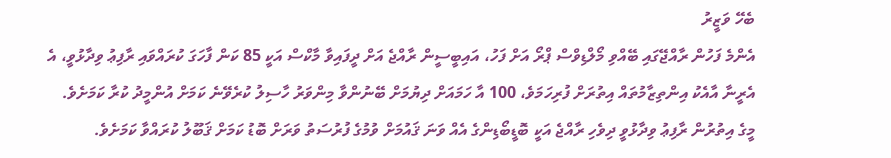ބެހޭ ވަޒީރު
އެންމެ ފަހުން ރާއްޖޭގައި ބޭއްވި މޯލްޑިވްސް ޕްރޯ އަށް ފަހު، އައިބީސީން ރާއްޖެ އަށް ދީފައިވާ މާކްސް އަކީ 85 ކަން ފާހަގަ ކުރައްވައި ރާފިޢު ވިދާޅުވީ، އެ އެރީނާ އާއެކު އިންތިޒާމުތައް އިތުރަށް ފުރިހަމަވެ، 100 އާ ހަމައަށް ދިޔުމަށް ބޭނުންވާ މިންވަރު ހާސިލު ކުރެވޭނެ ކަމަށް އުންމީދު ކުރާ ކަމަށެވެ.
މީގެ އިތުރުން ރާފިޢު ވިދާޅުވީ ދިވެހި ރާއްޖެ އަކީ ބޮޑީބޯޑިންގެ އެއް ވަނަ ޤައުމަށް ވުމުގެ ފުރުސަތު ވަރަށް ބޮޑު ކަމަށް ޤަބޫލު ކުރައްވާ ކަމަށެވެ.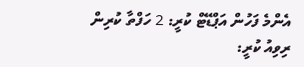އެންމެ ފަހުން އަޕްޑޭޓް ކުރީ: 2 ހަފްތާ ކުރިން
ރިވިއު ކުރީ: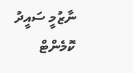ނާޒުމީ ސައީދު
ކޮމެންޓް